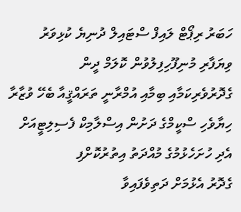ހަބަރު ރިޕޯޓް ލައިފް ސްޓައިލް ދުނިޔެ ކުޅިވަރު ވިޔަފާރި މުނިފޫހިފިލުވުން ކޮލަމް ދީން
ގެދޮރުވެރިކަމާއި ބިމާއި އުމްރާނީ ތަރައްޤީއާ ބެހޭ ވުޒާރާ
ހިޔާވެހި ސްކީމްގެ ދަށުން އިސްލާމިކް ފެސިލިޓީއަށް އެދި ހުށަހެޅުމުގެ މުއްދަތު އިތުރުކޮށްފި
ގެދޮރު އެޅުމަށް ދަތިވެފައިވާ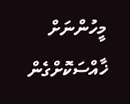މީހުންނަށް ޚާއްސަކޮށްގެން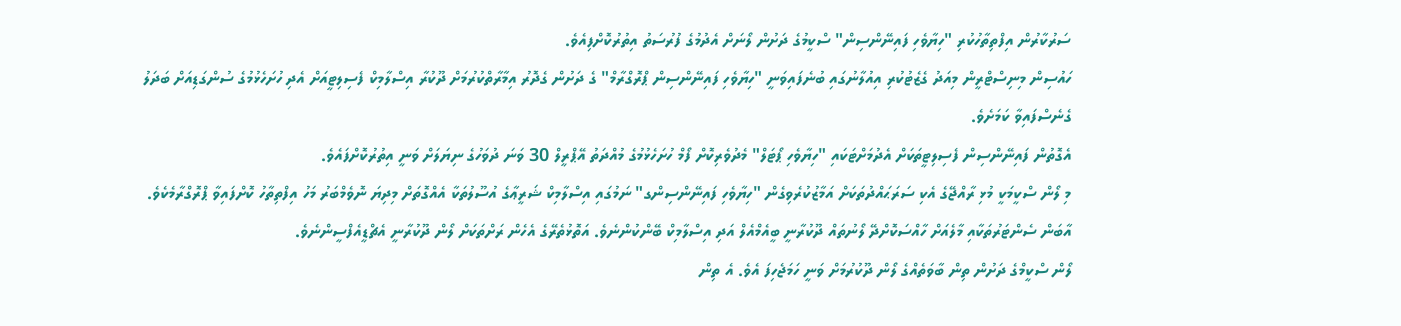ސަރުކާރުން އިފްތިތާހުކުރި "ހިޔާވެހި ފައިނޭންސިން" ސްކީމުގެ ދަށުން ލޯނަށް އެދުމުގެ ފުރުސަތު އިތުރުކޮށްފިއެވެ.
ހައުސިން މިނިސްޓްރީން މިއަދު ގެޒެޓުކުރި އިއުލާނުގައި ބުނެފައިވަނީ "ހިޔާވެހި ފައިނޭންސިން ޕްރޮގްރާމް" ގެ ދަށުން ގެދޮރު އިމާރާތްކުރުމަށް ދޫކުރާ އިސްލާމިކް ފެސިލިޓީއަށް އެދި ހުށަހެޅުމުގެ ސުންގަޑިއަށް ބަދަލު ގެނެސްފައިވާ ކަމަށެވެ.
އެގޮތުން ފައިނޭންސިން ފެސިލިޓީތަކަށް އެދުމަށްޓަކައި "ހިޔާވެހި ޕޯޓަލް" މެދުވެރިކޮށް ފޯމް ހުށަހެޅުމުގެ މުއްދަތު އޭޕްރީލް 30 ވަނަ ދުވަހުގެ ނިޔަލަށް ވަނީ އިތުރުކޮށްފައެވެ.
މި ލޯން ސްކީމަކީ މުޅި ރާއްޖޭގެ އެކި ސަރަޙައްދުތަކަށް އަމާޒުކުރެވިގެން "ހިޔާވެހި ފައިނޭންސިންގ" ނަމުގައި އިސްލާމިކް ޝަރީޢާގެ އުސޫލުތަކާ އެއްގޮތަށް މިދިޔަ ނޮވެމްބަރު މަހު އިފްތިތާހު ކޮށްފައިވާ ޕްރޮގްރާމެކެވެ.
އާބަން ސެންޓަރުތަކާއި މާލެއަށް ހާއްސަކޮށްދޭ ލޯނުތައް ދޫކުރާނީ ބީއެމްއެލް އަދި އިސްލާމިކް ބޭންކުންނެވެ. އަތޮޅުތެރޭގެ އެހެން ރަށްތަކަށް ލޯން ދޫކުރާނީ އެޗްޑީއެފްސީންނެވެ.
ލޯން ސްކީމްގެ ދަށުން ތިން ބާވަތެއްގެ ލޯން ދޫކުރުމަށް ވަނީ ހަމަޖެހިފަ އެވެ. އެ ތިން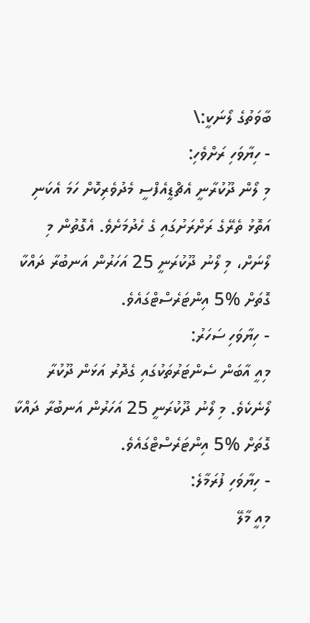ބާވަތުގެ ލޯނަކީ:\
- ހިޔާވަހި ރަށްވެހި:
މި ލޯން ދޫކުރާނީ އެޗްޑީއެފްސީ މެދުވެރިކޮށް ހަމަ އެކަނި އަތޮޅު ތެރޭގެ ރަށްރަށުގައި ގެ ހެދުމަށެވެ. އެގޮތުން މި ލޯނަށް، މި ލޯނު ދޫކުރަނީ 25 އަހަރުން އަނބުރާ ދައްކާ ގޮތަށް %5 އިންޓަރެސްޓްގައެވެ.
- ހިޔާވަހި ސަހަރު:
މިއީ އާބަން ސެންޓަރުތަކުގައި ގެދޮރު އަޅަން ދޫކުރާ ލޯނެކެވެ. މި ލޯނު ދޫކުރަނީ 25 އަހަރުން އަނބުރާ ދައްކާ ގޮތަށް %5 އިންޓަރެސްޓްގައެވެ.
- ހިޔާވަހި ފުރަމާލެ:
މިއީ މާލޭ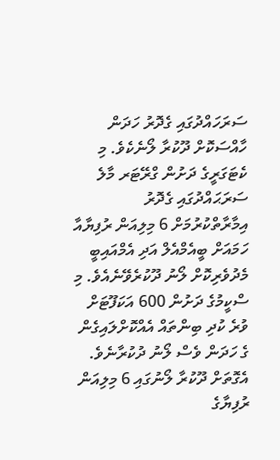ސަރަހައްދުގައި ގެދޮރު ހަދަން ހާއްސަކޮށް ދޫކުރާ ލޯނެކެވެ. މި ކެޓަގަރީގެ ދަށުން ގްރޭޓަރ މާލެ ސަރަޙައްދުގައި ގެދޮރު އިމާރާތްކުރުމަށް 6 މިލިއަން ރުފިޔާއާ ހަމައަށް ބީއެމްއެލް އަދި އެމްއައިބީ މެދުވެރިކޮށް ލޯނު ދޫކުރެވޭނެއެވެ. މި ސްކީމުގެ ދަށުން 600 އަކަފޫޓަށް ވުރެ ކުދި ބިންތައް އެއްކޮށްލައިގެން ގެ ހަދަން ވެސް ލޯނު ދުކުރާނެވެ. އެގޮތަށް ދޫކުރާ ލޯނުގައި 6 މިލިއަން ރުފިޔާގެ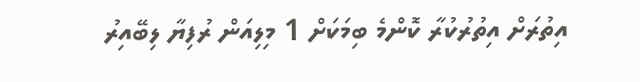އިތުރަށް އިތުރުކުރާ ކޮންމެ ބިމަކަށް 1 މިލިއަން ރުފިޔާ ލިބޭއިރު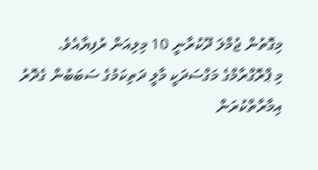މިގޮތުން ޖުމްލަ ދޫކުރާނީ 10 މިލިއަން ރުފިޔާއެވެ.
މި ޕްރޮގްރާމްގެ މަގްސަދަކީ މާލީ ދަތިކަމުގެ ސަބަބުން ގެދޮރު އިމާރާތްކުރަން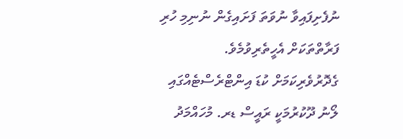ނުފެށިފައިވާ ނުވަތަ ފަށައިގެން ނުނިމި ހުރި ފަރާތްތަކަށް އެހީތެރިވުމެވެ.
ގެދޮރުވެރިކަމަށް ކުޑަ އިންޓްރެސްޓެއްގައި ލޯނު ދޫކުރުމަކީ ރައީސް ޑރ. މުހައްމަދު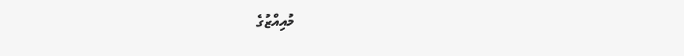މުއިއްޒުގެ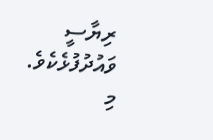ރިޔާސީ ވައުދުފުޅެކެވެ.
މި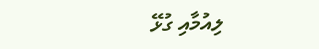ލިއުމާއި ގުޅޭ